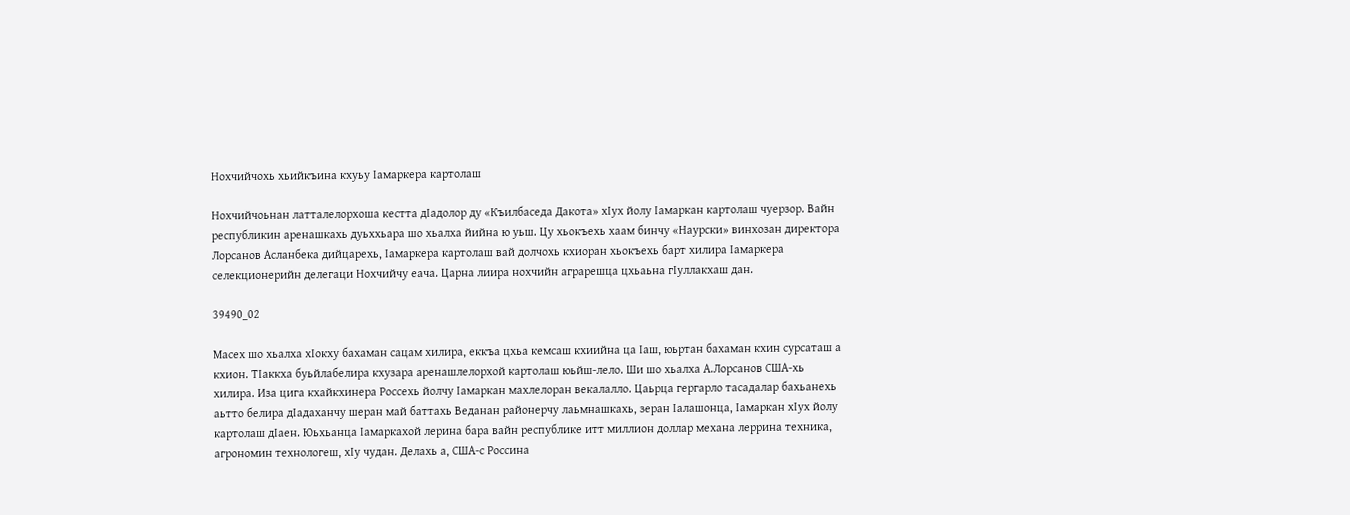Нохчийчохь хьийкъина кхуьу Iамаркера картолаш

Нохчийчоьнан латталелорхоша кестта дIадолор ду «Къилбаседа Дакота» хIух йолу Iамаркан картолаш чуерзор. Вайн республикин аренашкахь дуьххьара шо хьалха йийна ю уьш. Цу хьокъехь хаам бинчу «Наурски» винхозан директора Лорсанов Асланбека дийцарехь, Iамаркера картолаш вай долчохь кхиоран хьокъехь барт хилира Iамаркера селекционерийн делегаци Нохчийчу еача. Царна лиира нохчийн аграрешца цхьаьна гIуллакхаш дан.

39490_02

Масех шо хьалха хIокху бахаман сацам хилира, еккъа цхьа кемсаш кхиийна ца Iаш, юьртан бахаман кхин сурсаташ а кхион. ТIаккха буьйлабелира кхузара аренашлелорхой картолаш юьйш-лело. Ши шо хьалха А.Лорсанов США-хь хилира. Иза цига кхайкхинера Россехь йолчу Iамаркан махлелоран векалалло. Цаьрца гергарло тасадалар бахьанехь аьтто белира дIадаханчу шеран май баттахь Веданан районерчу лаьмнашкахь, зеран Iалашонца, Iамаркан хIух йолу картолаш дIаен. Юьхьанца Iамаркахой лерина бара вайн республике итт миллион доллар механа леррина техника, агрономин технологеш, хIу чудан. Делахь а, США-с Россина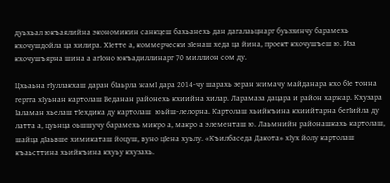дуьхьал юкъаялийна экономикин санкцеш бахьанехь дан дагалаьцнарг буьззинчу барамехь кхочушдойла ца хилира. ХIетте а, коммерчески зIенаш хеда ца йина, проект кхочушъеш ю. Иза кхочушъярна шина а агIоно юкъадиллинарг 70 миллион сом ду.

Цхьаьна гIуллакхаш даран бIаьрла жамI дара 2014-чу шарахь зеран жимачу майданара кхо бIе тонна гергга хIуьнан картолаш Веданан районехь кхиийна хилар. Ларамаза дацара и район харжар. Кхузара Iаламан хьелаш тIехдика ду картолаш  юьйш-лелорна. Картолаш хьийкъина кхиийтарна бегIийла ду латта а, цуьнца оьшшучу барамехь микро а, макро а элементаш ю. Лаьмнийн районашкахь картолаш, шайца дIаьвше химикаташ йоцуш, вуно цIена хуьлу. «Къилбаседа Дакота» хIух йолу картолаш къаьсттина хьийкъина кхуьу кхузахь.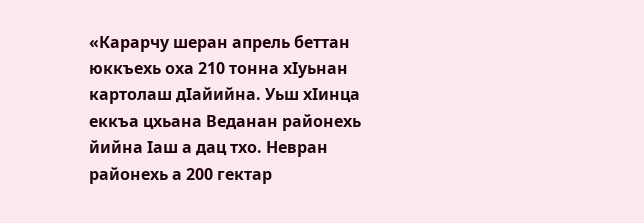«Карарчу шеран апрель беттан юккъехь оха 210 тонна хIуьнан картолаш дIайийна. Уьш хIинца еккъа цхьана Веданан районехь йийна Iаш а дац тхо. Невран районехь а 200 гектар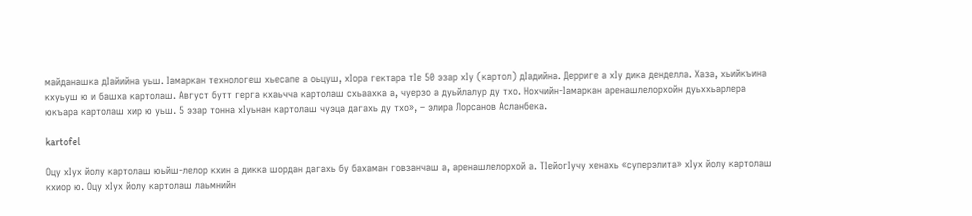майданашка дIайийна уьш. Iамаркан технологеш хьесапе а оьцуш, хIора гектара тIе 50 эзар хIу (картол) дIадийна. Дерриге а хIу дика денделла. Хаза, хьийкъина кхуьуш ю и башха картолаш. Август бутт герга кхаьчча картолаш схьаахка а, чуерзо а дуьйлалур ду тхо. Нохчийн-Iамаркан аренашлелорхойн дуьххьарлера юкъара картолаш хир ю уьш. 5 эзар тонна хIуьнан картолаш чуэца дагахь ду тхо», – элира Лорсанов Асланбека.

kartofel

Оцу хIух йолу картолаш юьйш-лелор кхин а дикка шордан дагахь бу бахаман говзанчаш а, аренашлелорхой а. ТIейогIучу хенахь «суперэлита» хIух йолу картолаш кхиор ю. Оцу хIух йолу картолаш лаьмнийн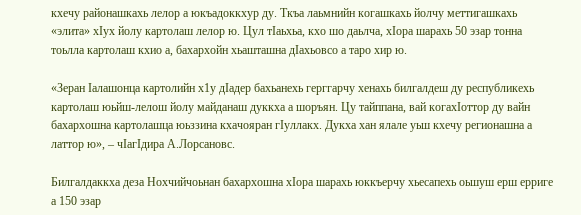кхечу районашкахь лелор а юкъадоккхур ду. Ткъа лаьмнийн когашкахь йолчу меттигашкахь «элита» хIух йолу картолаш лелор ю. Цул тIаьхьа, кхо шо даьлча, хIора шарахь 50 эзар тонна тоьлла картолаш кхио а, бахархойн хьашташна дIахьовсо а таро хир ю.

«Зеран Iалашонца картолийн х1у дIадер бахьанехь герггарчу хенахь билгалдеш ду республикехь картолаш юьйш-лелош йолу майданаш дуккха а шоръян. Цу тайппана, вай когахIоттор ду вайн бахархошна картолашца юьззина кхачояран гIуллакх. Дукха хан ялале уьш кхечу регионашна а латтор ю», – чIагIдира А.Лорсановс.

Билгалдаккха деза Нохчийчоьнан бахархошна хIора шарахь юккъерчу хьесапехь оьшуш ерш ерриге а 150 эзар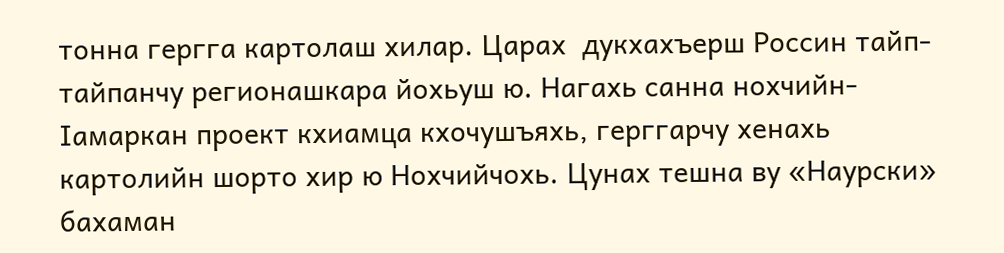тонна гергга картолаш хилар. Царах  дукхахъерш Россин тайп-тайпанчу регионашкара йохьуш ю. Нагахь санна нохчийн-Iамаркан проект кхиамца кхочушъяхь, герггарчу хенахь картолийн шорто хир ю Нохчийчохь. Цунах тешна ву «Наурски» бахаман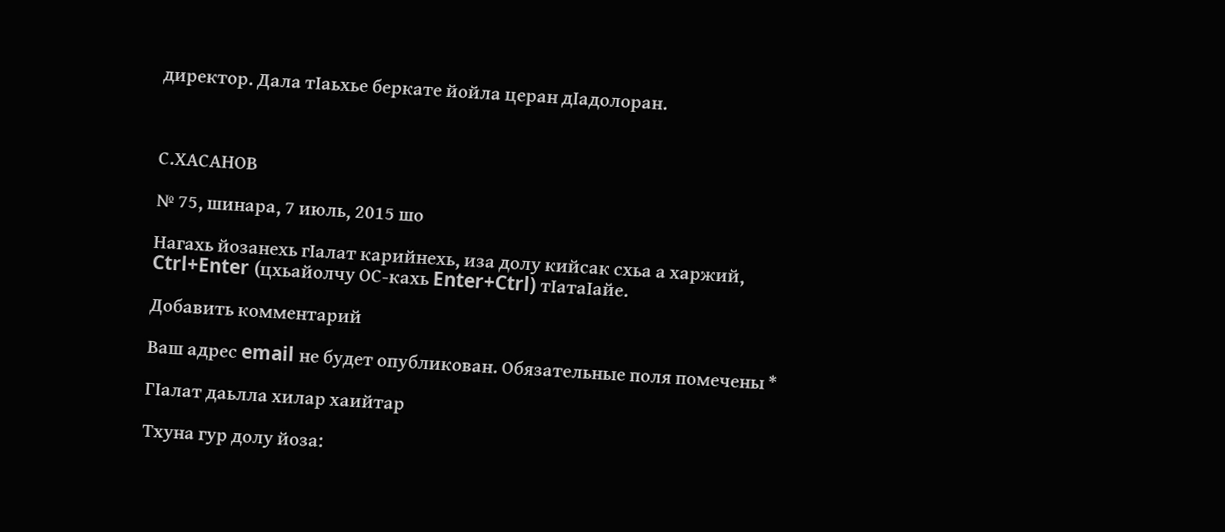директор. Дала тIаьхье беркате йойла церан дIадолоран.



С.ХАСАНОВ

№ 75, шинара, 7 июль, 2015 шо

Нагахь йозанехь гIалат карийнехь, иза долу кийсак схьа а харжий, Ctrl+Enter (цхьайолчу ОС-кахь Enter+Ctrl) тIатаIайе.

Добавить комментарий

Ваш адрес email не будет опубликован. Обязательные поля помечены *

ГIалат даьлла хилар хаийтар

Тхуна гур долу йоза: